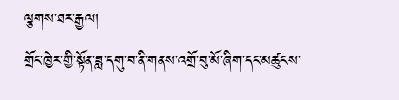ལྕགས་ཐར་རྒྱལ།
གྲོང་ཁྱེར་གྱི་སྟོན་ཟླ་དགུ་བ་ནི་གནས་འགྲོ་བུ་མོ་ཞིག་དང་མཚུངས་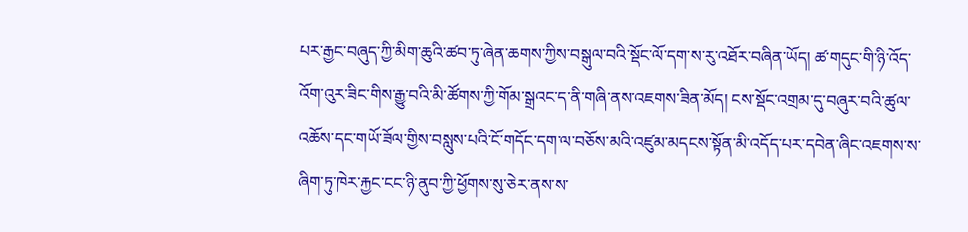པར་རྒྱང་བཞུད་ཀྱི་མིག་ཆུའི་ཚབ་ཏུ་ཞེན་ཆགས་ཀྱིས་བསྒུལ་བའི་སྡོང་ལོ་དག་ས་རུ་འཐོར་བཞིན་ཡོད། ཚ་གདུང་གི་ཉི་འོད་འོག་འུར་ཟིང་གིས་རྒྱུ་བའི་མི་ཚོགས་ཀྱི་གོམ་སྒྲའང་ད་ནི་གཞི་ནས་འཇགས་ཟིན་མོད། ངས་སྡོང་འགྲམ་དུ་བཞུར་བའི་ཚུལ་འཆོས་དང་གཡོ་ཟོལ་གྱིས་བསླུས་པའི་ངོ་གདོང་དག་ལ་བཅོས་མའི་འཛུམ་མདངས་སྟོན་མི་འདོད་པར་དབེན་ཞིང་འཇགས་ས་ཞིག་ཏུ་ཁེར་རྐྱང་ངང་ཉི་ནུབ་ཀྱི་ཕྱོགས་སུ་ཅེར་ནས་ས་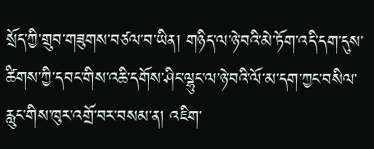སྲོད་ཀྱི་གྲུབ་གཟུགས་བཙལ་བ་ཡིན། གཉིད་ལ་ཉེ་བའི་མེ་ཏོག་འདི་དག་དུས་ཚིགས་ཀྱི་དབང་གིས་འཆི་དགོས་ཤིང་ལྷུང་ལ་ཉེ་བའི་ལོ་མ་དག་ཀྱང་བསིལ་རླུང་གིས་ཁུར་འགྲོ་བར་བསམ་ན། འཇིག་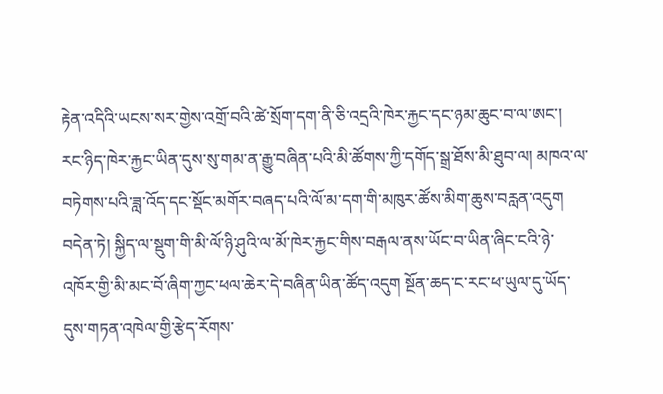རྟེན་འདིའི་ཡངས་སར་གྱེས་འགྲོ་བའི་ཚེ་སྲོག་དག་ནི་ཅི་འདྲའི་ཁེར་རྐྱང་དང་ཉམ་ཆུང་བ་ལ་ཨང་།
རང་ཉིད་ཁེར་རྐྱང་ཡིན་དུས་སུ་གམ་ན་རྒྱུ་བཞིན་པའི་མི་ཚོགས་ཀྱི་དགོད་སྒྲ་ཐོས་མི་ཐུབ་ལ། མཁའ་ལ་བཏེགས་པའི་ཟླ་འོད་དང་སྡོང་མགོར་བཞད་པའི་ལོ་མ་དག་གི་མཁུར་ཚོས་མིག་ཆུས་བརླན་འདུག བདེན་ཏེ། སྐྱིད་ལ་སྡུག་གི་མི་ལོ་ཉི་ཤུའི་ལ་མོ་ཁེར་རྐྱང་གིས་བརྒལ་ནས་ཡོང་བ་ཡིན་ཞིང་ངའི་ཉེ་འཁོར་གྱི་མི་མང་བོ་ཞིག་ཀྱང་ཕལ་ཆེར་དེ་བཞིན་ཡིན་ཚོད་འདུག སྔོན་ཆད་ང་རང་ཕ་ཡུལ་དུ་ཡོད་དུས་གཏན་འཁེལ་གྱི་རྩེད་རོགས་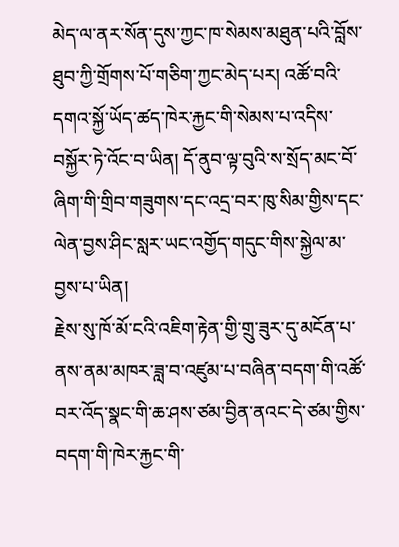མེད་ལ་ནར་སོན་དུས་ཀྱང་ཁ་སེམས་མཐུན་པའི་བློས་ཐུབ་ཀྱི་གྲོགས་པོ་གཅིག་ཀྱང་མེད་པར། འཚོ་བའི་དགའ་སྐྱོ་ཡོད་ཚད་ཁེར་རྐྱང་གི་སེམས་པ་འདིས་བསྐྱོར་ཏེ་འོང་བ་ཡིན། དོ་ནུབ་ལྟ་བུའི་ས་སྲོད་མང་བོ་ཞིག་གི་གྲིབ་གཟུགས་དང་འདྲ་བར་ཁུ་སིམ་གྱིས་དང་ལེན་བྱས་ཤིང་སླར་ཡང་འགྱོད་གདུང་གིས་སྐྱེལ་མ་བྱས་པ་ཡིན།
རྗེས་སུ་ཁོ་མོ་ངའི་འཇིག་རྟེན་གྱི་གྲུ་ཟུར་དུ་མངོན་པ་ནས་ནམ་མཁར་ཟླ་བ་འཛུམ་པ་བཞིན་བདག་གི་འཚོ་བར་འོད་སྣང་གི་ཆ་ཤས་ཙམ་བྱིན་ནའང་དེ་ཙམ་གྱིས་བདག་གི་ཁེར་རྐྱང་གི་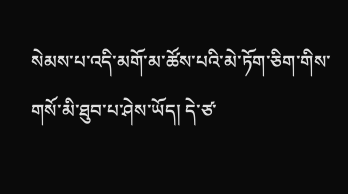སེམས་པ་འདི་མགོ་མ་ཚོས་པའི་མེ་ཏོག་ཅིག་གིས་གསོ་མི་ཐུབ་པ་ཤེས་ཡོད། དེ་ཙ་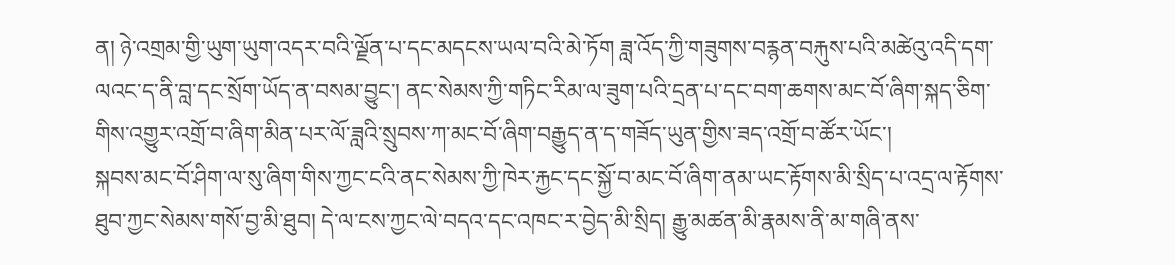ན། ཉེ་འགྲམ་གྱི་ཡུག་ཡུག་འདར་བའི་ལྗོན་པ་དང་མདངས་ཡལ་བའི་མེ་ཏོག ཟླ་འོད་ཀྱི་གཟུགས་བརྙན་བརྐུས་པའི་མཚེའུ་འདི་དག་ལའང་ད་ནི་བླ་དང་སྲོག་ཡོད་ན་བསམ་བྱུང་། ནང་སེམས་ཀྱི་གཏིང་རིམ་ལ་ཟུག་པའི་དྲན་པ་དང་བག་ཆགས་མང་བོ་ཞིག་སྐད་ཅིག་གིས་འགྱུར་འགྲོ་བ་ཞིག་མིན་པར་ལོ་ཟླའི་སྲུབས་ཀ་མང་བོ་ཞིག་བརྒྱུད་ན་ད་གཟོད་ཡུན་གྱིས་ཟད་འགྲོ་བ་ཚོར་ཡོང་།
སྐབས་མང་བོ་ཤིག་ལ་སུ་ཞིག་གིས་ཀྱང་ངའི་ནང་སེམས་ཀྱི་ཁེར་རྐྱང་དང་སྐྱོ་བ་མང་བོ་ཞིག་ནམ་ཡང་རྟོགས་མི་སྲིད་པ་འདྲ་ལ་རྟོགས་ཐུབ་ཀྱང་སེམས་གསོ་བྱ་མི་ཐུབ། དེ་ལ་ངས་ཀྱང་ལེ་བདའ་དང་འཁང་ར་བྱེད་མི་སྲིད། རྒྱུ་མཚན་མི་རྣམས་ནི་མ་གཞི་ནས་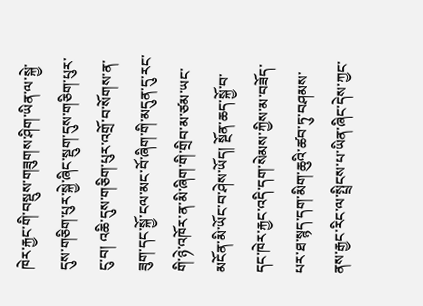ཁེར་རྐྱང་གི་བསྡུས་གཟུགས་ཤིག་ཡིན་ལ་སྐྱེ་དུས་གཅིག་པུར་སྐྱེ་ཞིང་སྡུག་དུས་གཅིག་པུར་ངུ་བ། འཆི་དུས་གཅིག་པུར་འགྲོ་བ་སོགས་ན་ཟུག་དང་སྐྱོ་ངལ་མང་བོ་ཞིག་གི་མདུན་དུ་རང་གི་ཉེ་འཁོར་ན་མི་ཞིག་གི་གྲིབ་མ་ཙམ་ཡང་མངོན་མི་ཡོང་བ་ཤེས་ཡོད། སྔོན་ཆད་སྐྱོ་བ་དང་ཁེར་རྐྱང་འདི་དག་སེམས་ཀྱིས་མ་བཟོད་པར་ཐ་སྙད་དག་མིག་ཆུའི་ཚབ་ཏུ་བཤམས་ནས་རྒྱང་རིང་ལ་སྤྲིངས་པ་ཡིན་ཞིང་དེས་ཀྱང་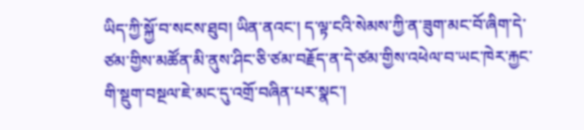ཡིད་ཀྱི་སྐྱོ་བ་སངས་ཐུབ། ཡིན་ནའང་། ད་ལྟ་ངའི་སེམས་ཀྱི་ན་ཟུག་མང་བོ་ཞིག་དེ་ཙམ་གྱིས་མཚོན་མི་ནུས་ཤིང་ཅི་ཙམ་བརྗོད་ན་དེ་ཙམ་གྱིས་འཕེལ་བ་ཡང་ཁེར་རྐྱང་གི་སྡུག་བསྔལ་ཇེ་མང་དུ་འགྲོ་བཞིན་པར་སྣང་།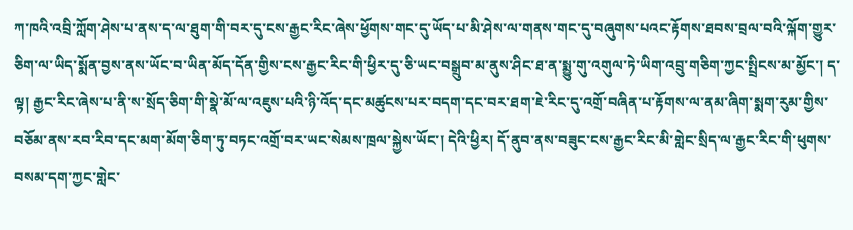ཀ་ཁའི་འབྲི་ཀློག་ཤེས་པ་ནས་ད་ལ་ཐུག་གི་བར་དུ་ངས་རྒྱང་རིང་ཞེས་ཕྱོགས་གང་དུ་ཡོད་པ་མི་ཤེས་ལ་གནས་གང་དུ་བཞུགས་པའང་རྟོགས་ཐབས་བྲལ་བའི་ལྐོག་གྱུར་ཅིག་ལ་ཡིད་སྨོན་བྱས་ནས་ཡོང་བ་ཡིན་མོད་དོན་གྱིས་ངས་རྒྱང་རིང་གི་ཕྱིར་དུ་ཅི་ཡང་བསྒྲུབ་མ་ནུས་ཤིང་ཐ་ན་སྨྱུ་གུ་འགུལ་ཏེ་ཡིག་འབྲུ་གཅིག་ཀྱང་སྤྲིངས་མ་མྱོང་། ད་ལྟ། རྒྱང་རིང་ཞེས་པ་ནི་ས་སྲོད་ཅིག་གི་སྣེ་མོ་ལ་འཇུས་པའི་ཉི་འོད་དང་མཚུངས་པར་བདག་དང་བར་ཐག་ཇེ་རིང་དུ་འགྲོ་བཞིན་པ་རྟོགས་ལ་ནམ་ཞིག་སྨག་རུམ་གྱིས་བཅོམ་ནས་རབ་རིབ་དང་མག་མོག་ཅིག་ཏུ་བཏང་འགྲོ་བར་ཡང་སེམས་ཁྲལ་སྐྱེས་ཡོང་། དེའི་ཕྱིར། དོ་ནུབ་ནས་བཟུང་ངས་རྒྱང་རིང་མི་གླེང་སྲིད་ལ་རྒྱང་རིང་གི་ཕུགས་བསམ་དག་ཀྱང་གླེང་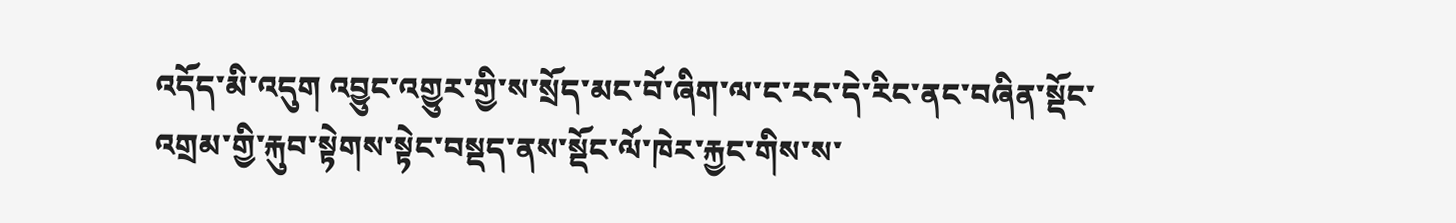འདོད་མི་འདུག འབྱུང་འགྱུར་གྱི་ས་སྲོད་མང་བོ་ཞིག་ལ་ང་རང་དེ་རིང་ནང་བཞིན་སྡོང་འགྲམ་གྱི་རྐུབ་སྟེགས་སྟེང་བསྡད་ནས་སྡོང་ལོ་ཁེར་རྐྱང་གིས་ས་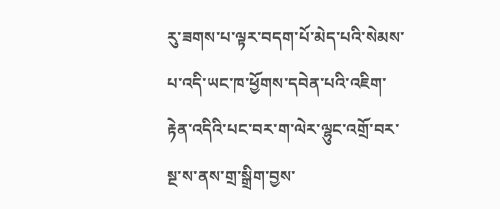རུ་ཟགས་པ་ལྟར་བདག་པོ་མེད་པའི་སེམས་པ་འདི་ཡང་ཁ་ཕྱོགས་དབེན་པའི་འཇིག་རྟེན་འདིའི་པང་བར་ག་ལེར་ལྷུང་འགྲོ་བར་སྔ་ས་ནས་གྲ་སྒྲིག་བྱས་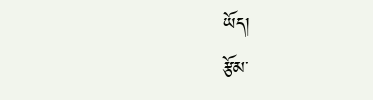ཡོད།
རྩོམ་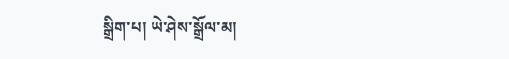སྒྲིག་པ། ཡེ་ཤེས་སྒྲོལ་མ།